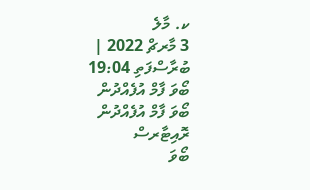ކ. މާލެ
3 މާރޗް 2022 | ބުރާސްފަތި 19:04
ބޯވަ ފާމް އުފެއްދުން
ބޯވަ ފާމް އުފެއްދުން
ރޮއިޓާރސް
ބޯވަ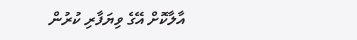އާލާކޮށް އޭގެ ވިޔަފާރި ކުރުން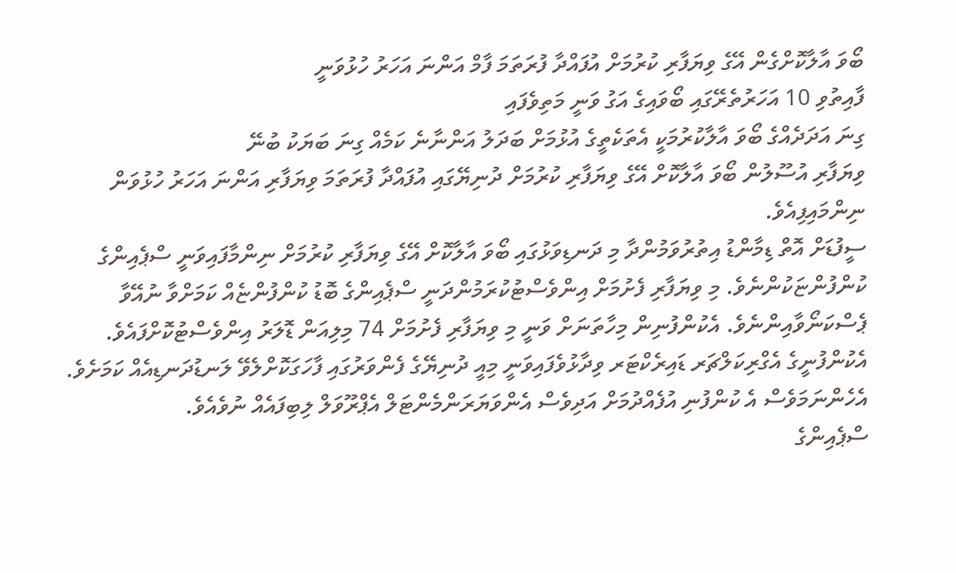ބޯވަ އާލާކޮށްގެން އޭގެ ވިޔަފާރި ކުރުމަށް އުފައްދާ ފުރަތަމަ ފާމް އަންނަ އަހަރު ހުޅުވަނީ
ފާއިތުވި 10 އަހަރުތެރޭގައި ބޯވައިގެ އަގު ވަނީ މަތިވެފައި
ގިނަ އަދަދެއްގެ ބޯވަ އާލާކުރުމަކީ އެތަކެތީގެ އުޅުމަށް ބަދަލު އަންނާނެ ކަމެއް ގިނަ ބަޔަކު ބުނޭ
ވިޔަފާރި އުސޫލުން ބޯވަ އާލާކޮށް އޭގެ ވިޔަފާރި ކުރުމަށް ދުނިޔޭގައި އުފައްދާ ފުރަތަމަ ވިޔަފާރި އަންނަ އަހަރު ހުޅުވަން ނިންމައިފިއެވެ.
ސީފުޑަށް އޮތް ޑިމާންޑު އިތުރުވަމުންދާ މި ދަނޑިވަޅުގައި ބޯވަ އާލާކޮށް އޭގެ ވިޔަފާރި ކުރުމަށް ނިންމާފައިވަނީ ސްޕެއިންގެ ކުންފުންޏަކުންނެވެ. މި ވިޔަފާރި ފެށުމަށް އިންވެސްޓުކުރަމުންދަނީ ސްޕެއިންގެ ބޮޑު ކުންފުންޏެއް ކަމަށްވާ ނުއޭވާ ޕެސްކަނޯވާއިންނެވެ. އެކުންފުނިން މިހާތަނަށް ވަނީ މި ވިޔަފާރި ފެށުމަށް 74 މިލިއަން ޑޮލަރު އިންވެސްޓުކޮށްފައެވެ. އެކުންފުނީގެ އެގްރިކަލްޗަރ ޑައިރެކްޓަރ ވިދާޅުވެފައިވަނީ މިއީ ދުނިޔޭގެ ފެންވަރުގައި ފާހަގަކޮށްލެވޭ ލަނޑުދަނޑިއެއް ކަމަށެވެ. އެހެންނަމަވެސް އެ ކުންފުނި އުފެއްދުމަށް އަދިވެސް އެންވަޔަރަންމެންޓަލް އެޕްރޫވަލް ލިބިފައެއް ނުވެއެވެ.
ސްޕެއިންގެ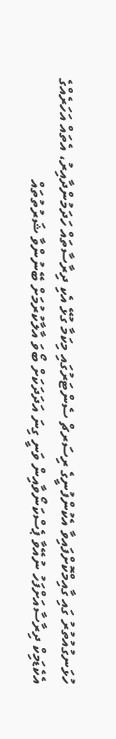ހުޅަނގުއުތުރު ގައި ގާއިމްކޮށްފައިވާ އެކުންފުނީގެ ރިސަރޗް ސެންޓަރުގައި މިކަމާ ގުޅޭ އެކި ދިރާސާތައް ހަދަމުންދާއިރު، އެތައް އަހަރެއްގެ އެކެޑަމިކް ދިރާސާއަށްފަހު ނުއޭވާ ޕެސްކަނޯވާއިން ވަނީ ގިނަ އަދަދަކަށް ބޯވަ އާލާކުރުމަށް ބޭނުންވާ ޝަރުތުތައް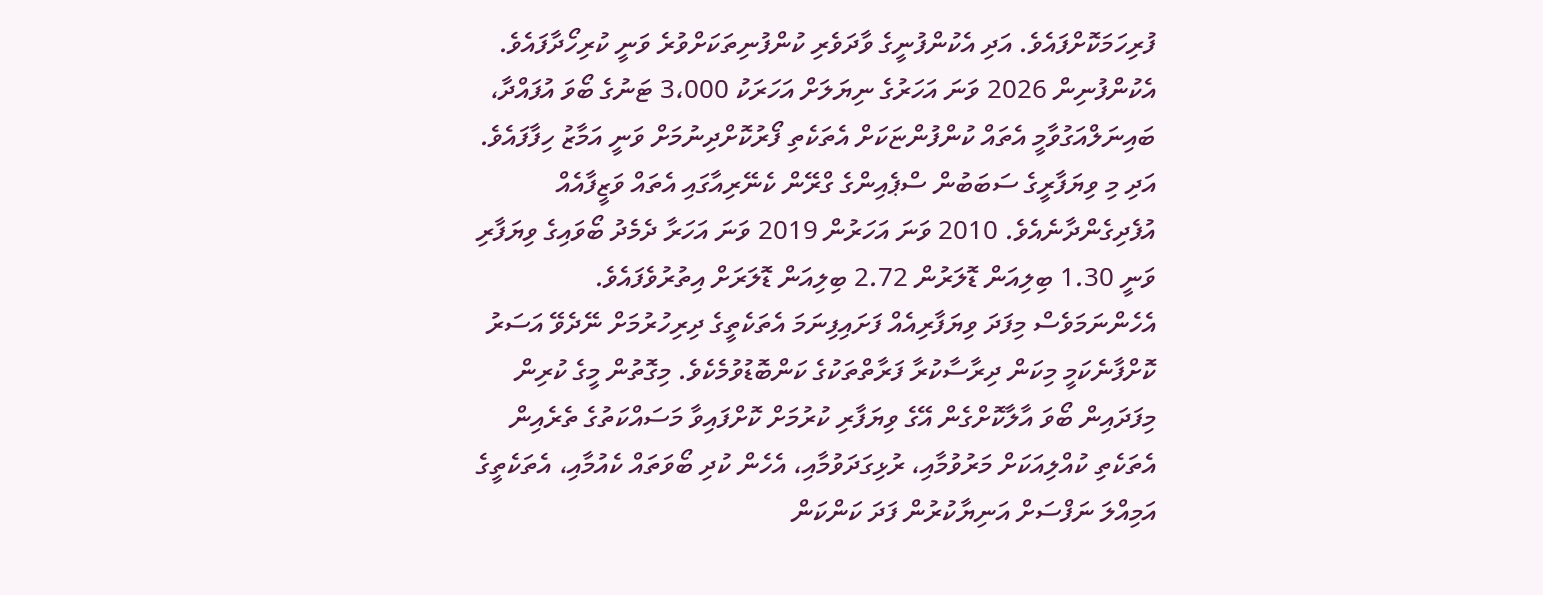ފުރިހަމަކޮށްފައެވެ. އަދި އެކުންފުނީގެ ވާދަވެރި ކުންފުނިތަކަށްވުރެ ވަނީ ކުރިހޯދާފައެވެ.
އެކުންފުނިން 2026 ވަނަ އަހަރުގެ ނިޔަލަށް އަހަރަކު 3،000 ޓަނުގެ ބޯވަ އުފައްދާ، ބައިނަލްއަގުވާމީ އެތައް ކުންފުންޏަކަށް އެތަކެތި ފޯރުކޮށްދިނުމަށް ވަނީ އަމާޒު ހިފާފައެވެ. އަދި މި ވިޔަފާރީގެ ސަބަބުން ސްޕެއިންގެ ގްރޭން ކެނޭރިއާގައި އެތައް ވަޒީފާއެއް އުފެދިގެންދާނެއެވެ. 2010 ވަނަ އަހަރުން 2019 ވަނަ އަހަރާ ދެމެދު ބޯވައިގެ ވިޔަފާރި ވަނީ 1.30 ބިލިއަން ޑޮލަރުން 2.72 ބިލިއަން ޑޮލަރަށް އިތުރުވެފައެވެ.
އެހެންނަމަވެސް މިފަދަ ވިޔަފާރިއެއް ފަށައިފިނަމަ އެތަކެތީގެ ދިރިހުރުމަށް ނޭދެވޭ އަސަރު ކޮށްފާނެކަމީ މިކަން ދިރާސާކުރާ ފަރާތްތަކުގެ ކަންބޮޑުވުމެކެވެ. މިގޮތުން މީގެ ކުރިން މިފަދައިން ބޯވަ އާލާކޮށްގެން އޭގެ ވިޔަފާރި ކުރުމަށް ކޮށްފައިވާ މަސައްކަތުގެ ތެރެއިން އެތަކެތި ކުއްލިއަކަށް މަރުވުމާއި، ރުޅިގަދަވުމާއި، އެހެން ކުދި ބޯވަތައް ކެއުމާއި، އެތަކެތީގެ އަމިއްލަ ނަފްސަށް އަނިޔާކުރުން ފަދަ ކަންކަން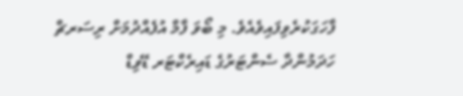ފާހަގަކުރެވިފައިވެއެވެ. މި ބޯވަ ފާމް އުފެއްދުމަށް ރިސަރޗް ހަދަމުންދާ ސެންޓަރުގެ ޑައިރެކްޓަރ ޑޭވިޑް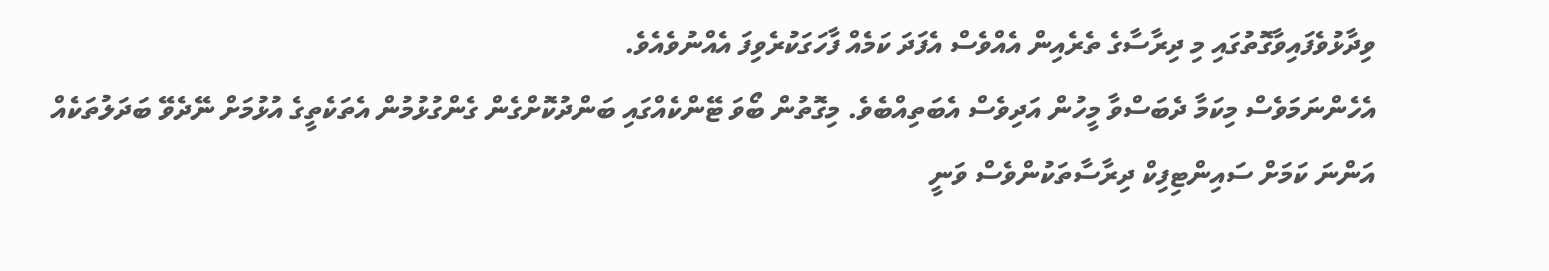ވިދާޅުވެފައިވާގޮތުގައި މި ދިރާސާގެ ތެރެއިން އެއްވެސް އެފަދަ ކަމެއް ފާހަގަކުރެވިފަ އެއްނުވެއެވެ.
އެހެންނަމަވެސް މިކަމާ ދެބަސްވާ މީހުން އަދިވެސް އެބަތިއްބެވެ. މިގޮތުން ބޯވަ ޓޭންކެއްގައި ބަންދުކޮށްގެން ގެންގުޅުމުން އެތަކެތީގެ އުޅުމަށް ނޭދެވޭ ބަދަލުތަކެއް އަންނަ ކަމަށް ސައިންޓިފިކް ދިރާސާތަކުންވެސް ވަނީ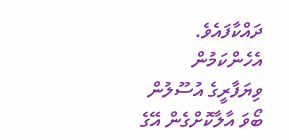ދައްކާފައެވެ. އެހެންކަމުން ވިޔަފާރީގެ އުސޫލުން ބޯވަ އާލާކޮށްގެން އޭގެ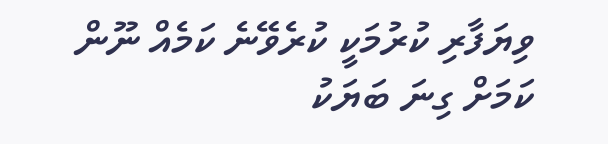ވިޔަފާރި ކުރުމަކީ ކުރެވޭނެ ކަމެއް ނޫން ކަމަށް ގިނަ ބަޔަކު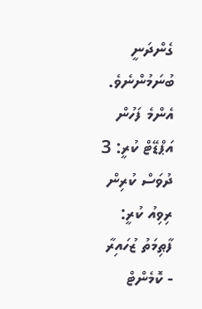ގެންދަނީ ބުނަމުންނެވެ.
އެންމެ ފަހުން އަޕްޑޭޓް ކުރީ: 3 ދުވަސް ކުރިން
ރިވިއު ކުރީ: ފާޠިމަތު ޒުހައިރާ
- ކޮމެންޓް